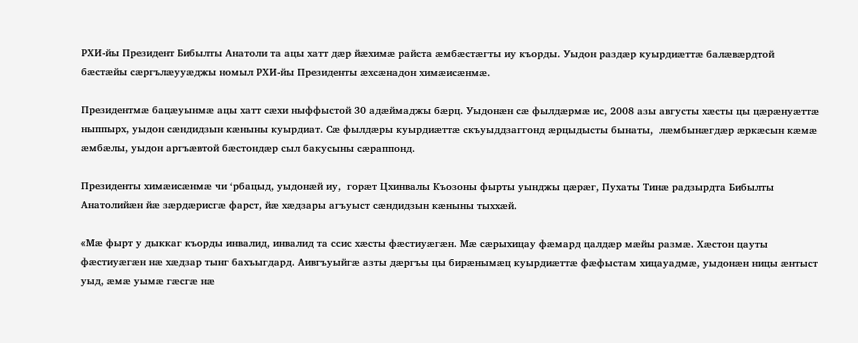РХИ-йы Президент Бибылты Анатоли та ацы хатт дæр йæхимæ райста æмбæстæгты иу къорды. Уыдон раздæр куырдиæттæ балæвæрдтой бæстæйы сæргълæууæджы номыл РХИ-йы Президенты æхсæнадон химæисæнмæ.

Президентмæ бацæуынмæ ацы хатт сæхи ныффыстой 30 адæймаджы бæрц. Уыдонæн сæ фылдæрмæ ис, 2008 азы августы хæсты цы цæрæнуæттæ ныппырх, уыдон сæндидзын кæныны куырдиат. Сæ фылдæры куырдиæттæ скъуыддзаггонд æрцыдысты бынаты,  лæмбынæгдæр æркæсын кæмæ æмбæлы, уыдон аргъæвтой бæстондæр сыл бакусыны сæраппонд.

Президенты химæисæнмæ чи ‘рбацыд, уыдонæй иу,  горæт Цхинвалы Къозоны фырты уынджы цæрæг, Пухаты Тинæ радзырдта Бибылты Анатолийæн йæ зæрдæрисгæ фарст, йæ хæдзары агъуыст сæндидзын кæныны тыххæй.

«Мæ фырт у дыккаг къорды инвалид, инвалид та ссис хæсты фæстиуæгæн. Мæ сæрыхицау фæмард цалдæр мæйы размæ. Хæстон цауты фæстиуæгæн нæ хæдзар тынг бахъыгдард. Аивгъуыйгæ азты дæргъы цы бирæнымæц куырдиæттæ фæфыстам хицауадмæ, уыдонæн ницы æнтыст уыд, æмæ уымæ гæсгæ нæ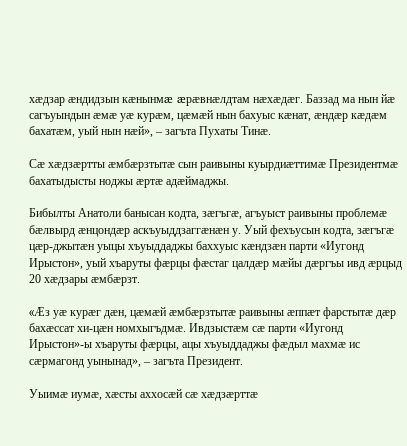хæдзар æндидзын кæнынмæ æрæвнæлдтам нæхæдæг. Баззад ма нын йæ сагъуындын æмæ уæ курæм, цæмæй нын бахуыс кæнат, æндæр кæдæм бахатæм, уый нын нæй», – загъта Пухаты Тинæ.

Сæ хæдзæртты æмбæрзтытæ сын раивыны куырдиæттимæ Президентмæ бахатыдысты ноджы æртæ адæймаджы.

Бибылты Анатоли банысан кодта, зæгъгæ, агъуыст раивыны проблемæ бæлвырд æнцондæр аскъуыддзаггæнæн у. Уый фехъусын кодта, зæгъгæ цæр-джытæн уыцы хъуыддаджы баххуыс кæндзæн парти «Иугонд Ирыстон», уый хъаруты фæрцы фæстаг цалдæр мæйы дæргъы ивд æрцыд 20 хæдзары æмбæрзт.

«Æз уæ курæг дæн, цæмæй æмбæрзтытæ раивыны æппæт фарстытæ дæр бахæссат хи-цæн номхыгъдмæ. Ивдзыстæм сæ парти «Иугонд Ирыстон»-ы хъаруты фæрцы, ацы хъуыддаджы фæдыл махмæ ис сæрмагонд уынынад», – загъта Президент.

Уыимæ иумæ, хæсты аххосæй сæ хæдзæрттæ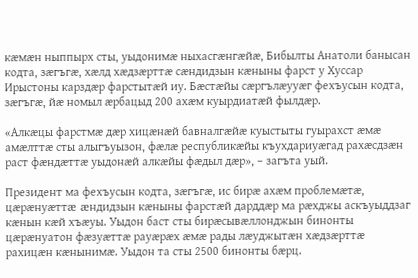кæмæн ныппырх сты, уыдонимæ ныхасгæнгæйæ, Бибылты Анатоли банысан кодта, зæгъгæ, хæлд хæдзæрттæ сæндидзын кæныны фарст у Хуссар Ирыстоны карздæр фарстытæй иу. Бæстæйы сæргълæууæг фехъусын кодта, зæгъгæ, йæ номыл æрбацыд 200 ахæм куырдиатæй фылдæр.

«Алкæцы фарстмæ дæр хицæнæй бавналгæйæ куыстыты гуырахст æмæ амæлттæ сты алыгъуызон, фæлæ республикæйы къухдариуæгад рахæсдзæн раст фæндæттæ уыдонæй алкæйы фæдыл дæр», – загъта уый.

Президент ма фехъусын кодта, зæгъгæ, ис бирæ ахæм проблемæтæ, цæрæнуæттæ æндидзын кæныны фарстæй дарддæр ма рæхджы аскъуыддзаг кæнын кæй хъæуы. Уыдон баст сты бирæсывæллонджын бинонты цæрæнуатон фæзуæттæ рауæрæх æмæ рады лæуджытæн хæдзæрттæ рахицæн кæнынимæ. Уыдон та сты 2500 бинонты бæрц.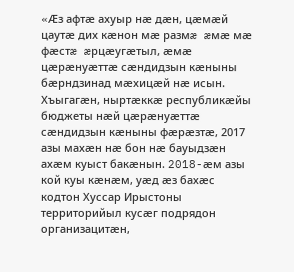«Æз афтæ ахуыр нæ дæн, цæмæй цаутæ дих кæнон мæ размæ æмæ мæ фæстæ æрцæугæтыл, æмæ цæрæнуæттæ сæндидзын кæныны бæрндзинад мæхицæй нæ исын. Хъыгагæн, ныртæккæ республикæйы бюджеты нæй цæрæнуæттæ сæндидзын кæныны фæрæзтæ, 2017 азы махæн нæ бон нæ бауыдзæн ахæм куыст бакæнын. 2018-æм азы кой куы кæнæм, уæд æз бахæс кодтон Хуссар Ирыстоны территорийыл кусæг подрядон организацитæн,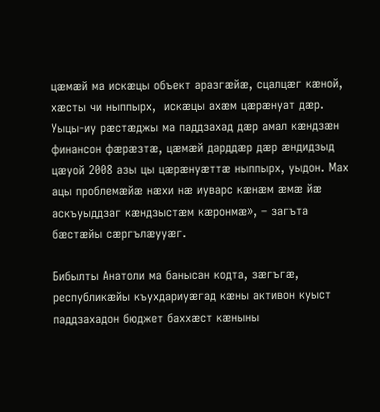цæмæй ма искæцы объект аразгæйæ, сцалцæг кæной, хæсты чи ныппырх,  искæцы ахæм цæрæнуат дæр. Уыцы-иу рæстæджы ма паддзахад дæр амал кæндзæн  финансон фæрæзтæ, цæмæй дарддæр дæр æндидзыд цæуой 2008 азы цы цæрæнуæттæ ныппырх, уыдон. Мах ацы проблемæйæ нæхи нæ иуварс кæнæм æмæ йæ аскъуыддзаг кæндзыстæм кæронмæ», – загъта бæстæйы сæргълæууæг.

Бибылты Анатоли ма банысан кодта, зæгъгæ, республикæйы къухдариуæгад кæны активон куыст паддзахадон бюджет баххæст кæныны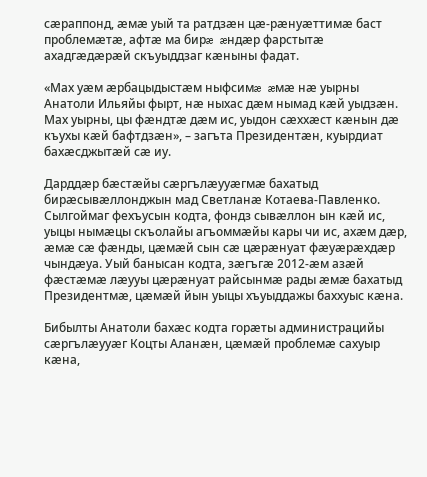сæраппонд, æмæ уый та ратдзæн цæ-рæнуæттимæ баст проблемæтæ, афтæ ма бирæ æндæр фарстытæ ахадгæдæрæй скъуыддзаг кæныны фадат.

«Мах уæм æрбацыдыстæм ныфсимæ æмæ нæ уырны Анатоли Ильяйы фырт, нæ ныхас дæм нымад кæй уыдзæн. Мах уырны, цы фæндтæ дæм ис, уыдон сæххæст кæнын дæ къухы кæй бафтдзæн», – загъта Президентæн, куырдиат бахæсджытæй сæ иу.

Дарддæр бæстæйы сæргълæууæгмæ бахатыд бирæсывæллонджын мад Светланæ Котаева-Павленко. Сылгоймаг фехъусын кодта, фондз сывæллон ын кæй ис, уыцы нымæцы скъолайы агъоммæйы кары чи ис, ахæм дæр, æмæ сæ фæнды, цæмæй сын сæ цæрæнуат фæуæрæхдæр чындæуа. Уый банысан кодта, зæгъгæ 2012-æм азæй фæстæмæ лæууы цæрæнуат райсынмæ рады æмæ бахатыд Президентмæ, цæмæй йын уыцы хъуыддажы баххуыс кæна.

Бибылты Анатоли бахæс кодта горæты администрацийы сæргълæууæг Коцты Аланæн, цæмæй проблемæ сахуыр кæна,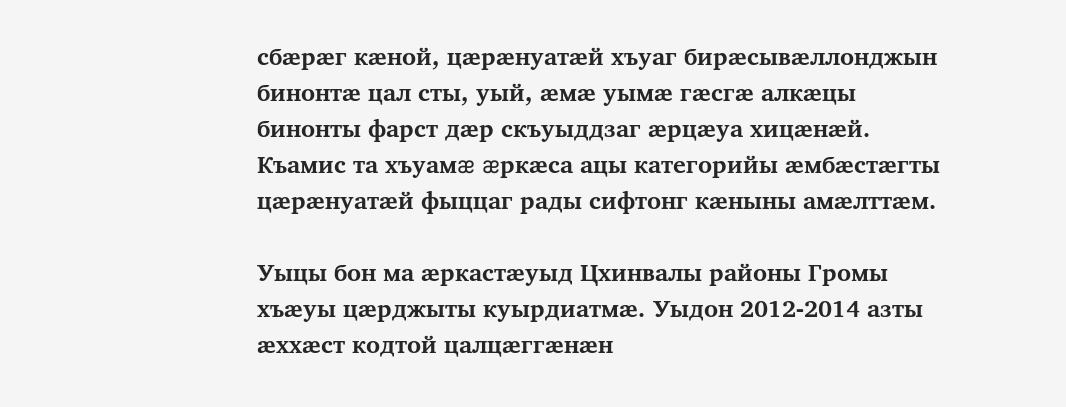сбæрæг кæной, цæрæнуатæй хъуаг бирæсывæллонджын бинонтæ цал сты, уый, æмæ уымæ гæсгæ алкæцы бинонты фарст дæр скъуыддзаг æрцæуа хицæнæй. Къамис та хъуамæ æркæса ацы категорийы æмбæстæгты цæрæнуатæй фыццаг рады сифтонг кæныны амæлттæм.

Уыцы бон ма æркастæуыд Цхинвалы районы Громы хъæуы цæрджыты куырдиатмæ. Уыдон 2012-2014 азты æххæст кодтой цалцæггæнæн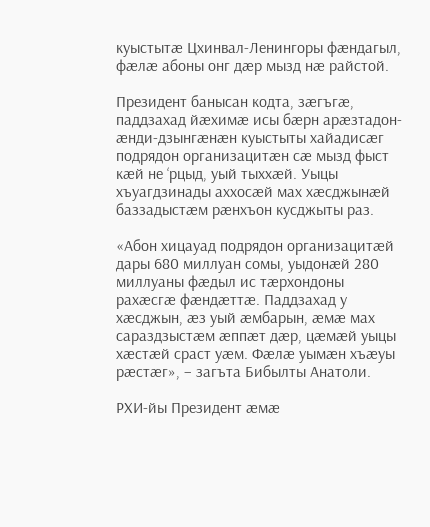куыстытæ Цхинвал-Ленингоры фæндагыл, фæлæ абоны онг дæр мызд нæ райстой.

Президент банысан кодта, зæгъгæ, паддзахад йæхимæ исы бæрн арæзтадон-æнди-дзынгæнæн куыстыты хайадисæг подрядон организацитæн сæ мызд фыст кæй не ‘рцыд, уый тыххæй. Уыцы хъуагдзинады аххосæй мах хæсджынæй баззадыстæм рæнхъон кусджыты раз.

«Абон хицауад подрядон организацитæй дары 680 миллуан сомы, уыдонæй 280 миллуаны фæдыл ис тæрхондоны рахæсгæ фæндæттæ. Паддзахад у хæсджын, æз уый æмбарын, æмæ мах сараздзыстæм æппæт дæр, цæмæй уыцы хæстæй сраст уæм. Фæлæ уымæн хъæуы рæстæг», – загъта Бибылты Анатоли.

РХИ-йы Президент æмæ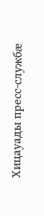Хицауады пресс-службæ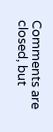Comments are closed, but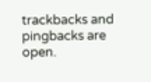trackbacks and pingbacks are open.